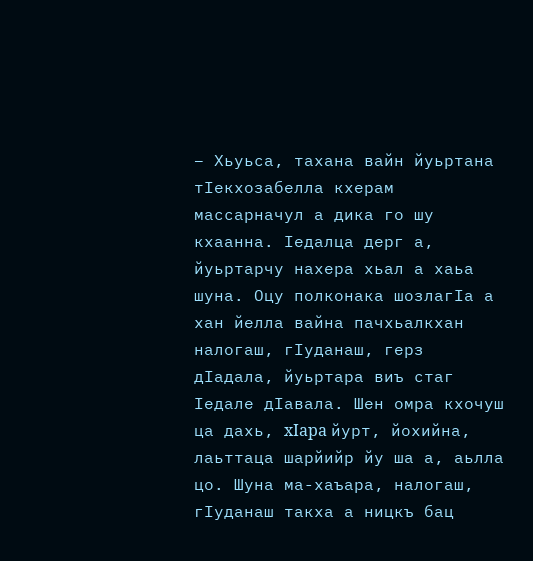– Хьуьса, тахана вайн йуьртана тIекхозабелла кхерам массарначул а дика го шу кхаанна. Iедалца дерг а, йуьртарчу нахера хьал а хаьа шуна. Оцу полконака шозлагIа а хан йелла вайна пачхьалкхан налогаш, гIуданаш, герз дIадала, йуьртара виъ стаг Iедале дIавала. Шен омра кхочуш ца дахь, xIapa йурт, йохийна, лаьттаца шарйийр йу ша а, аьлла цо. Шуна ма-хаъара, налогаш, гIуданаш такха а ницкъ бац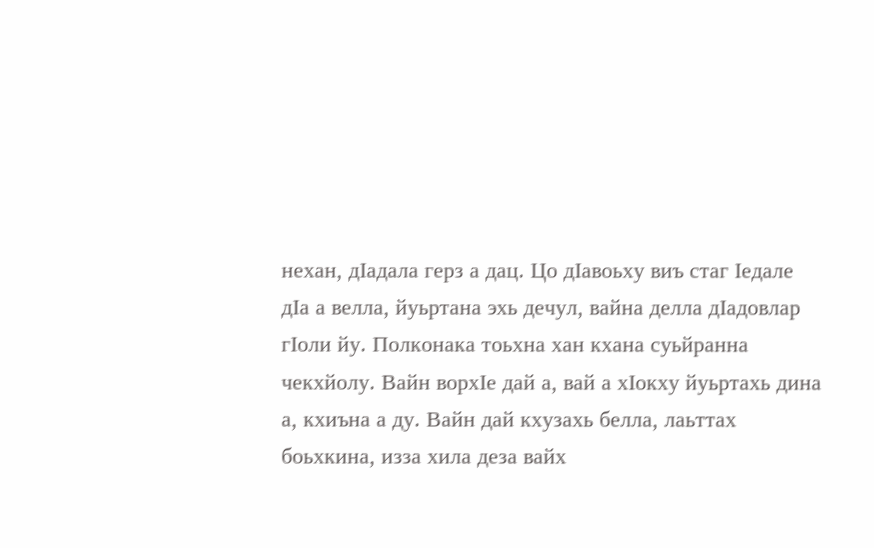нехан, дIадала герз а дац. Цо дIавоьху виъ стаг Iедале дIа а велла, йуьртана эхь дечул, вайна делла дIадовлар гIоли йу. Полконака тоьхна хан кхана суьйранна чекхйолу. Вайн ворхIе дай а, вай а хIокху йуьртахь дина а, кхиъна а ду. Вайн дай кхузахь белла, лаьттах боьхкина, изза хила деза вайх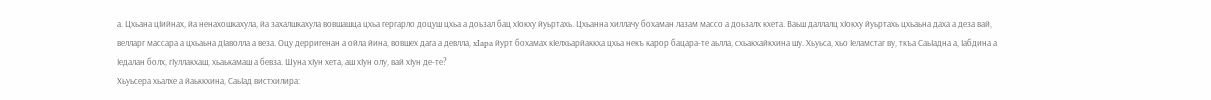а. Цхьана цIийнах, йа ненахошкахула, йа захалшкахула вовшашца цхьа гергарло доцуш цхьа а доьзал бац хIокху йуьртахь. Цхьанна хиллачу бохаман лазам массо а доьзалх кхета. Ваьш даллалц хIокху йуьртахь цхьаьна даха а деза вай, велларг массара а цхьаьна дIаволла а веза. Оцу дерригенан а ойла йина, вовшех дага а девлла, xIapa йурт бохамах кIелхьарйаккха цхьа некъ карор бацара-те аьлла, схьакхайкхина шу. Хьуьса, хьо Iеламстаг ву, ткъа СаьIадна а, Iабдина а Iедалан болх, гIуллакхаш, хьаькамаш а бевза. Шуна хIун хета, аш хIун олу, вай хIун де-те?
Хьуьсера хьалхе а йаьккхина, СаьIад вистхилира: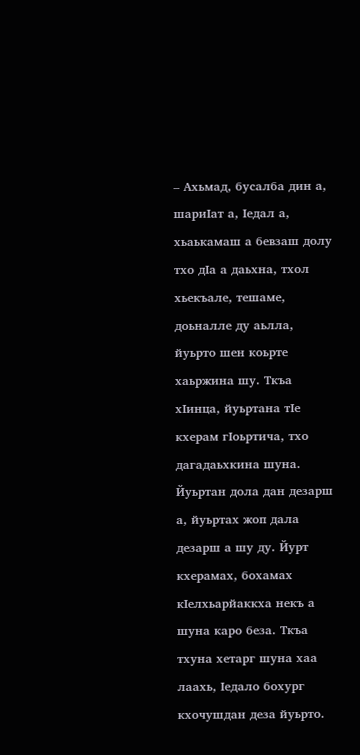– Ахьмад, бусалба дин а, шариIат а, Iедал а, хьаькамаш а бевзаш долу тхо дIa а даьхна, тхол хьекъале, тешаме, доьналле ду аьлла, йуьрто шен коьрте хаьржина шу. Ткъа хIинца, йуьртана тIе кхерам гIоьртича, тхо дагадаьхкина шуна. Йуьртан дола дан дезарш а, йуьртах жоп дала дезарш а шу ду. Йурт кхерамах, бохамах кIелхьарйаккха некъ а шуна каро беза. Ткъа тхуна хетарг шуна хаа лаахь, Iедало бохург кхочушдан деза йуьрто.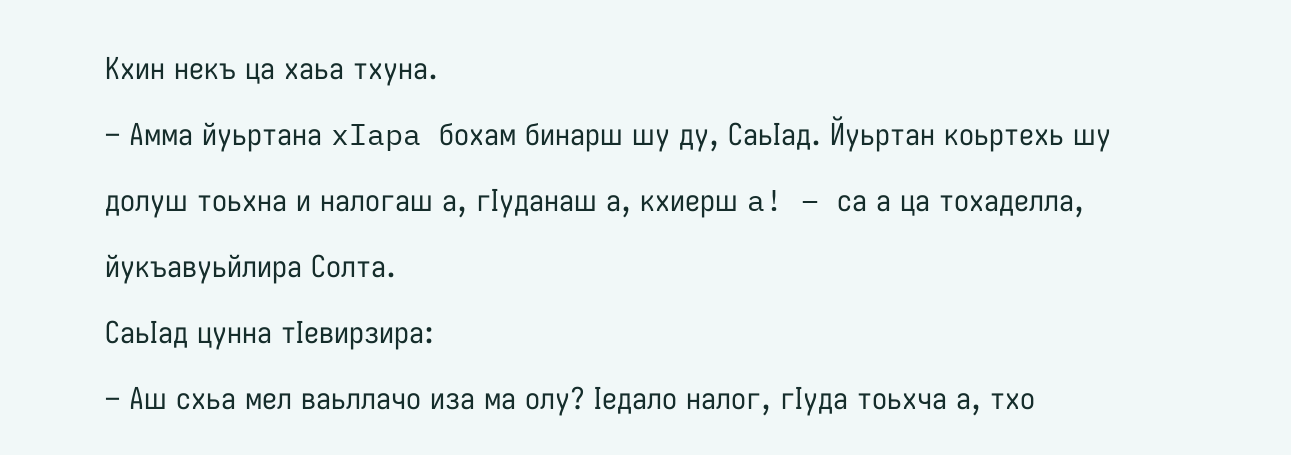Кхин некъ ца хаьа тхуна.
– Амма йуьртана xIapa бохам бинарш шу ду, СаьIад. Йуьртан коьртехь шу долуш тоьхна и налогаш а, гIуданаш а, кхиерш a! – са а ца тохаделла, йукъавуьйлира Солта.
СаьIад цунна тIевирзира:
– Аш схьа мел ваьллачо иза ма олу? Iедало налог, гIуда тоьхча а, тхо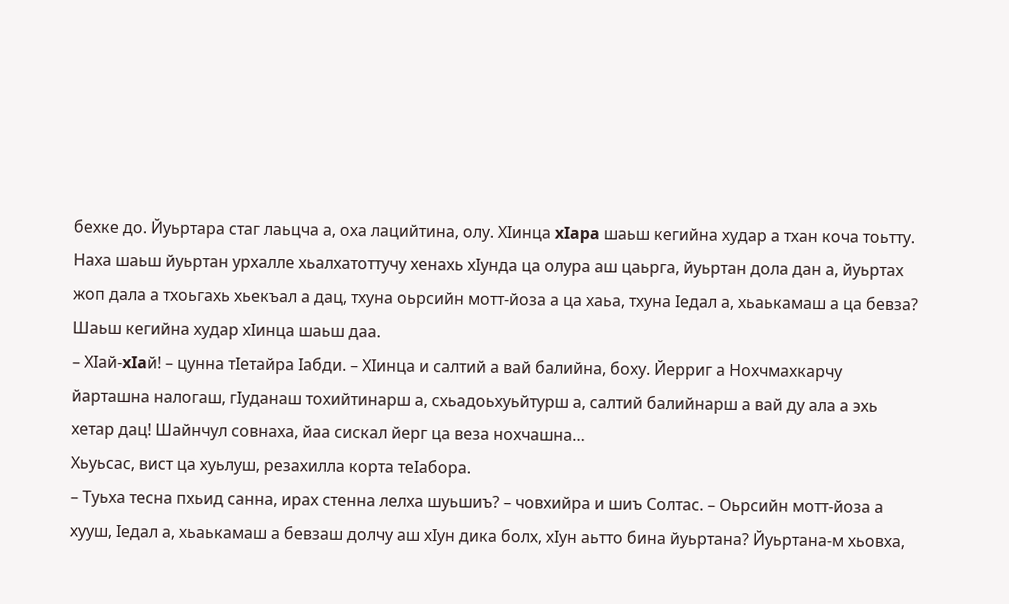бехке до. Йуьртара стаг лаьцча а, оха лацийтина, олу. ХIинца xIapa шаьш кегийна худар а тхан коча тоьтту. Наха шаьш йуьртан урхалле хьалхатоттучу хенахь хIунда ца олура аш цаьрга, йуьртан дола дан а, йуьртах жоп дала а тхоьгахь хьекъал а дац, тхуна оьрсийн мотт-йоза а ца хаьа, тхуна Iедал а, хьаькамаш а ца бевза? Шаьш кегийна худар хIинца шаьш даа.
– ХIай-xIaй! – цунна тIетайра Iабди. – ХIинца и салтий а вай балийна, боху. Йерриг а Нохчмахкарчу йарташна налогаш, гIуданаш тохийтинарш а, схьадоьхуьйтурш а, салтий балийнарш а вай ду ала а эхь хетар дац! Шайнчул совнаха, йаа сискал йерг ца веза нохчашна…
Хьуьсас, вист ца хуьлуш, резахилла корта теIабора.
– Туьха тесна пхьид санна, ирах стенна лелха шуьшиъ? – човхийра и шиъ Солтас. – Оьрсийн мотт-йоза а хууш, Iедал а, хьаькамаш а бевзаш долчу аш хIун дика болх, хIун аьтто бина йуьртана? Йуьртана-м хьовха,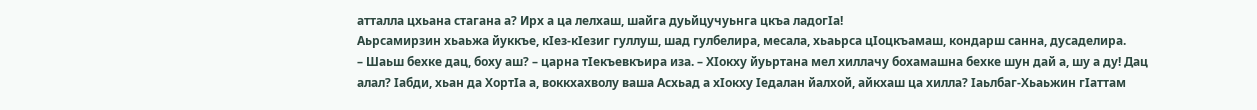атталла цхьана стагана а? Ирх а ца лелхаш, шайга дуьйцучуьнга цкъа ладогIа!
Аьрсамирзин хьаьжа йуккъе, кIез-кIезиг гуллуш, шад гулбелира, месала, хьаьрса цIоцкъамаш, кондарш санна, дусаделира.
– Шаьш бехке дац, боху аш? – царна тIекъевкъира иза. – ХIокху йуьртана мел хиллачу бохамашна бехке шун дай а, шу а ду! Дац алал? Iабди, хьан да ХортIа а, воккхахволу ваша Асхьад а хIокху Iедалан йалхой, айкхаш ца хилла? Iаьлбаг-Хьаьжин гIаттам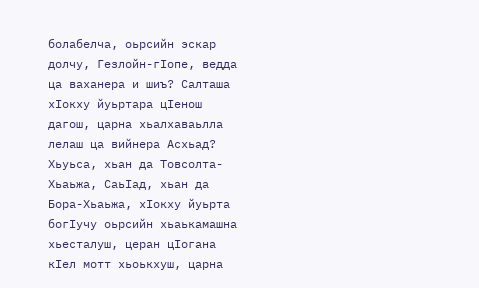болабелча, оьрсийн эскар долчу, Гезлойн-гIопе, ведда ца ваханера и шиъ? Салташа хIокху йуьртара цIенош дагош, царна хьалхаваьлла лелаш ца вийнера Асхьад? Хьуьса, хьан да Товсолта-Хьаьжа, СаьIад, хьан да Бора-Хьаьжа, хIокху йуьрта богIучу оьрсийн хьаькамашна хьесталуш, церан цIогана кIел мотт хьоькхуш, царна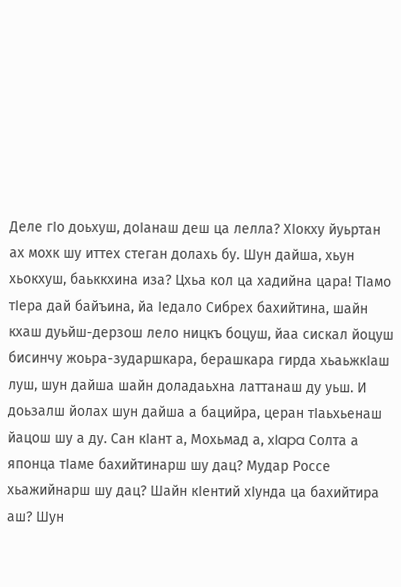Деле гIо доьхуш, доIанаш деш ца лелла? ХIокху йуьртан ах мохк шу иттех стеган долахь бу. Шун дайша, хьун хьокхуш, баьккхина иза? Цхьа кол ца хадийна цара! ТIамо тIера дай байъина, йа Iедало Сибрех бахийтина, шайн кхаш дуьйш-дерзош лело ницкъ боцуш, йаа сискал йоцуш бисинчу жоьра-зударшкара, берашкара гирда хьаьжкIаш луш, шун дайша шайн доладаьхна латтанаш ду уьш. И доьзалш йолах шун дайша а бацийра, церан тIаьхьенаш йацош шу а ду. Сан кIант а, Мохьмад а, xIapa Солта а японца тIаме бахийтинарш шу дац? Мудар Россе хьажийнарш шу дац? Шайн кIентий хIунда ца бахийтира аш? Шун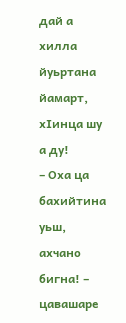дай а хилла йуьртана йамарт, хIинца шу а ду!
– Оха ца бахийтина уьш, ахчано бигна! – цавашаре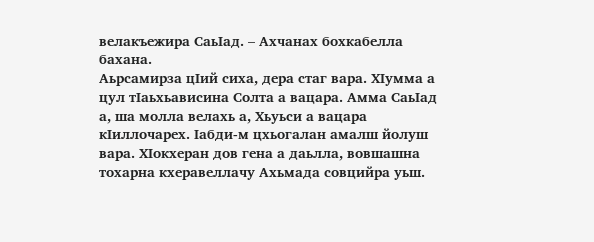велакъежира СаьIад. – Ахчанах бохкабелла бахана.
Аьрсамирза цIий сиха, дера стаг вара. ХIумма а цул тIаьхьависина Солта а вацара. Амма СаьIад а, ша молла велахь а, Хьуьси а вацара кIиллочарех. Iабди-м цхьогалан амалш йолуш вара. ХIокхеран дов гена а даьлла, вовшашна тохарна кхеравеллачу Ахьмада совцийра уьш.